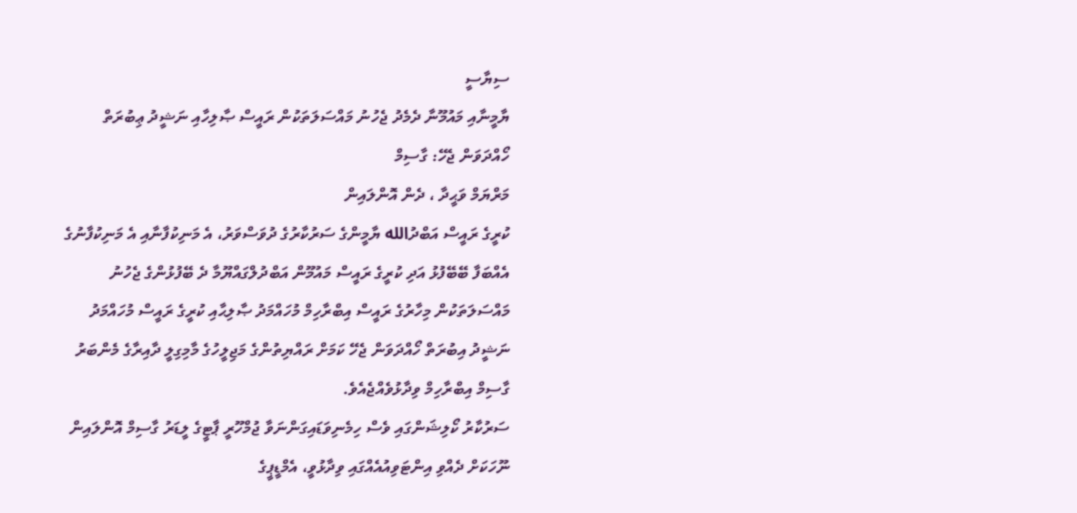ސިޔާސީ
ޔާމީނާއި މައުމޫނާ ދެމެދު ޖެހުނު މައްސަލަތަކުން ރައީސް ޞާލިހާއި ނަޝީދު ޢިބުރަތް ހޯއްދަވަން ޖެހޭ: ގާސިމް
މަރްޔަމް ވަޙީދާ ، ދެން އޮންލައިން
ކުރީގެ ރައީސް އަބްދުالله ޔާމީންގެ ސަރުކާރުގެ ދުވަސްވަރު، އެ މަނިކުފާނާއި އެ މަނިކުފާނުގެ އެއްބަފާ ބޭބޭފުޅު އަދި ކުރީގެ ރައީސް މައުމޫން އަބްދުލްގައްޔޫމާ ދެ ބޭފުޅުންގެ ޖެހުނު މައްސަލަތަކުން މިހާރުގެ ރައީސް އިބްރާހިމް މުހައްމަދު ޞާލިޙާއި ކުރީގެ ރައީސް މުހައްމަދު ނަޝީދު އިބުރަތް ހޯއްދަވަން ޖެހޭ ކަމަށް ރައްޔިތުންގެ މަޖިލީހުގެ މާމިގިލީ ދާއިރާގެ މެންބަރު ގާސިމް އިބްރާހިމް ވިދާޅުވެއްޖެއެވެ.
ސަރުކާރު ކޯލިޝަންގައި ވެސް ހިމެނިވަޑައިގަންނަވާ ޖުމްހޫރީ ޕާޓީގެ ލީޑަރު ގާސިމް އޮންލައިން ނޫހަކަށް ދެއްވި އިންޓަވިއުއެއްގައި ވިދާޅުވީ، އެމްޑީޕީގެ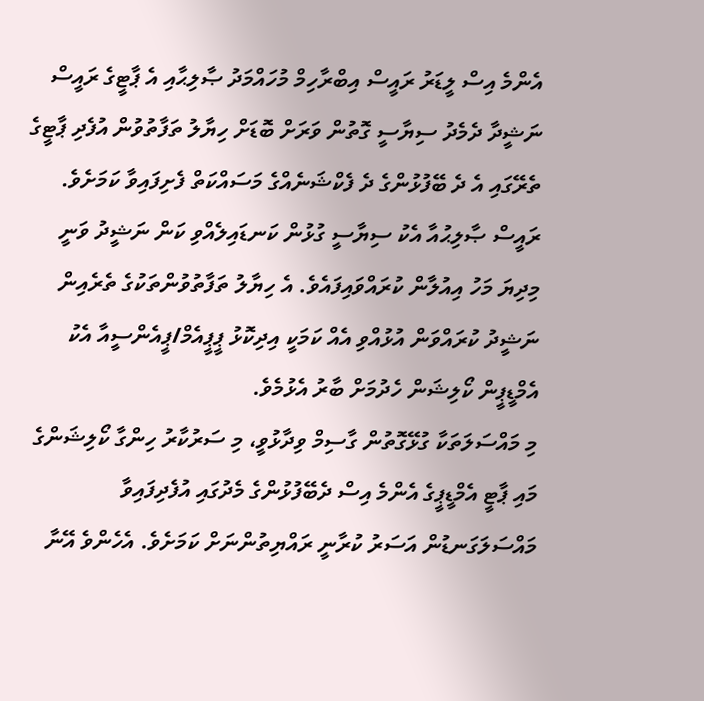އެންމެ އިސް ލީޑަރު ރައީސް އިބްރާހިމް މުހައްމަދު ޞާލިޙާއި އެ ޕާޓީގެ ރައީސް ނަޝީދާ ދެމެދު ސިޔާސީ ގޮތުން ވަރަށް ބޮޑަށް ހިޔާލު ތަފާތުވުން އުފެދި ޕާޓީގެ ތެރޭގައި އެ ދެ ބޭފުޅުންގެ ދެ ފެކްޝަނެއްގެ މަސައްކަތް ފެށިފައިވާ ކަމަށެވެ.
ރައީސް ޞާލިޙުއާ އެކު ސިޔާސީ ގުޅުން ކަނޑައިލެއްވި ކަން ނަޝީދު ވަނީ މިދިޔަ މަހު އިއުލާން ކުރައްވައިފައެވެ. އެ ހިޔާލު ތަފާތުވުންތަކުގެ ތެރެއިން ނަޝީދު ކުރައްވަން އުޅުއްވި އެއް ކަމަކީ އިދިކޮޅު ޕީޕީއެމް/ޕީއެންސީއާ އެކު އެމްޑީޕީން ކޯލިޝަން ހެދުމަށް ބާރު އެޅުމެވެ.
މި މައްސަލަތަކާ ގުޅޭގޮތުން ގާސިމް ވިދާޅުވީ، މި ސަރުކާރު ހިންގާ ކޯލިޝަންގެ މައި ޕާޓީ އެމްޑީޕީގެ އެންމެ އިސް ދެބޭފުޅުންގެ މެދުގައި އުފެދިފައިވާ މައްސަލަގަނޑުން އަސަރު ކުރާނީ ރައްޔިތުންނަށް ކަމަށެވެ. އެހެންވެ އޭނާ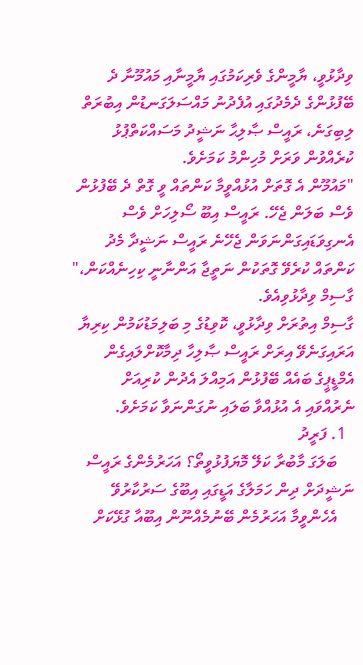ވިދާޅުވީ، ޔާމީންގެ ވެރިކަމުގައި ޔާމީނާއި މައުމޫނާ ދެ ބޭފުޅުންގެ ދެމެދުގައި އުފެދުނު މައްސަލަގަނޑުން އިބުރަތް ލިބިގަނެ، ރައީސް ޞާލިޙާ ނަޝީދު މަސައްކަތްޕުޅު ކުރެއްވުން ވަރަށް މުހިންމު ކަމަށެވެ.
"މައުމޫން އެ ގޮތަށް އުޅުއްވީމާ ކަންތައް ވީ ގޮތް ދެ ބޭފުޅުން ވެސް ބަލަން ޖެހޭ. ރައީސް އިބޫ ސޯލިހަށް ވެސް އެނގިވަޑައިގަންނަވަން ޖެހޭނެ ރައީސް ނަޝީދާ މެދު ކަންތައް ކުރެވޭ ގޮތަކުން ނަތީޖާ އަންނާނީ ކިހިނެއްކަން،" ގާސިމް ވިދާޅުވިއެވެ.
ގާސިމް އިތުރަށް ވިދާޅުވީ، ކޮވިޑުގެ މި ބަލިމަޑުކަމުން ކިރިޔާ އަރައިގަނެވޭ އިރަށް ރައީސް ޞާލިހާ ދިމާކޮށްލައިގެން އެމްޑީޕީގެ ބައެއް ބޭފުޅުން އަމިއްލަ އެދުން ކުރިއަށް ނެރުއްވައި އެ އުޅުއްވާ ބަލައި ނުގަންނަވާ ކަމަށެވެ.
  1. ފަރީދު
    ބަލަގަ މާބުރާ ކަލޭ މޮޔަފުޅުވީތޯ؟ އަހަރުމެންގެ ރައީސް ނަޝީދަށް ދިން ހަމަލާގެ އަޑީގައި އިބޫގެ ސަރުކާރުވޭ
    އެހެންވީމާ އަހަރުމެން ބޭނުމެއްނޫން އިބޫއާ ގުޅޭކަށް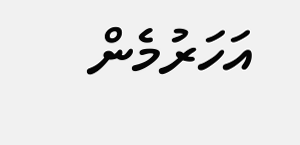އަހަރުމެން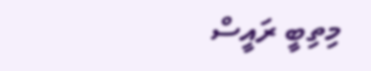މިތިބީ ރައީސް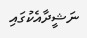ނަޝީދާއެކުގައި